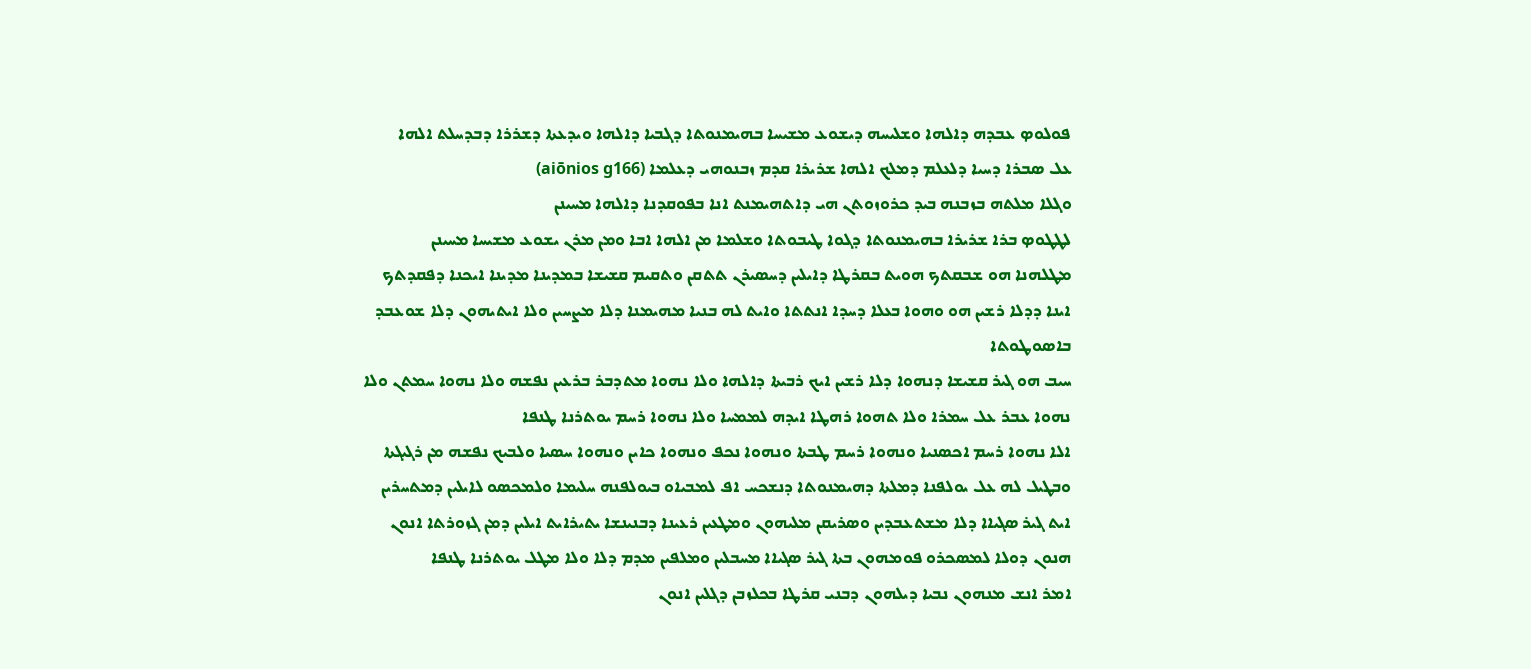ܦܘܠܘܤ ܥܒܕܗ ܕܐܠܗܐ ܘܫܠܝܚܗ ܕܝܫܘܥ ܡܫܝܚܐ ܒܗܝܡܢܘܬܐ ܕܓܒܝܐ ܕܐܠܗܐ ܘܝܕܥܬܐ ܕܫܪܪܐ ܕܒܕܚܠܬ ܐܠܗܐ
ܥܠ ܤܒܪܐ ܕܚܝܐ ܕܠܥܠܡ ܕܡܠܟ ܐܠܗܐ ܫܪܝܪܐ ܩܕܡ ܙܒܢܘܗܝ ܕܥܠܡܐ (aiōnios g166)
ܘܓܠܐ ܡܠܬܗ ܒܙܒܢܗ ܒܝܕ ܟܪܘܙܘܬܢ ܗܝ ܕܐܬܗܝܡܢܬ ܐܢܐ ܒܦܘܩܕܢܐ ܕܐܠܗܐ ܡܚܝܢܢ
ܠܛܛܘܤ ܒܪܐ ܫܪܝܪܐ ܒܗܝܡܢܘܬܐ ܕܓܘܐ ܛܝܒܘܬܐ ܘܫܠܡܐ ܡܢ ܐܠܗܐ ܐܒܐ ܘܡܢ ܡܪܢ ܝܫܘܥ ܡܫܝܚܐ ܡܚܝܢܢ
ܡܛܠܗܢܐ ܗܘ ܫܒܩܬܟ ܗܘܝܬ ܒܩܪܛܐ ܕܐܝܠܝܢ ܕܚܤܝܪܢ ܬܬܩܢ ܘܬܩܝܡ ܩܫܝܫܐ ܒܡܕܝܢܐ ܡܕܝܢܐ ܐܝܟܢܐ ܕܦܩܕܬܟ
ܐܝܢܐ ܕܕܠܐ ܪܫܝܢ ܗܘ ܘܗܘܐ ܒܥܠܐ ܕܚܕܐ ܐܢܬܬܐ ܘܐܝܬ ܠܗ ܒܢܝܐ ܡܗܝܡܢܐ ܕܠܐ ܡܨܚܝܢ ܘܠܐ ܐܝܬܝܗܘܢ ܕܠܐ ܫܘܥܒܕ ܒܐܤܘܛܘܬܐ
ܚܝܒ ܗܘ ܓܝܪ ܩܫܝܫܐ ܕܢܗܘܐ ܕܠܐ ܪܫܝܢ ܐܝܟ ܪܒܝܬܐ ܕܐܠܗܐ ܘܠܐ ܢܗܘܐ ܡܬܕܒܪ ܒܪܥܝܢ ܢܦܫܗ ܘܠܐ ܢܗܘܐ ܚܡܬܢ ܘܠܐ ܢܗܘܐ ܥܒܪ ܥܠ ܚܡܪܐ ܘܠܐ ܬܗܘܐ ܪܗܛܐ ܐܝܕܗ ܠܡܡܚܐ ܘܠܐ ܢܗܘܐ ܪܚܡ ܝܘܬܪܢܐ ܛܢܦܐ
ܐܠܐ ܢܗܘܐ ܪܚܡ ܐܟܤܢܝܐ ܘܢܗܘܐ ܪܚܡ ܛܒܬܐ ܘܢܗܘܐ ܢܟܦ ܘܢܗܘܐ ܟܐܝܢ ܘܢܗܘܐ ܚܤܝܐ ܘܠܒܝܟ ܢܦܫܗ ܡܢ ܪܓܝܓܬܐ
ܘܒܛܝܠ ܠܗ ܥܠ ܝܘܠܦܢܐ ܕܡܠܬܐ ܕܗܝܡܢܘܬܐ ܕܢܫܟܚ ܐܦ ܠܡܒܝܐܘ ܒܝܘܠܦܢܗ ܚܠܝܡܐ ܘܠܡܟܤܘ ܠܐܝܠܝܢ ܕܡܬܚܪܝܢ
ܐܝܬ ܓܝܪ ܤܓܝܐܐ ܕܠܐ ܡܫܬܥܒܕܝܢ ܘܤܪܝܩܢ ܡܠܝܗܘܢ ܘܡܛܥܝܢ ܪܥܝܢܐ ܕܒܢܝܢܫܐ ܝܬܝܪܐܝܬ ܐܝܠܝܢ ܕܡܢ ܓܙܘܪܬܐ ܐܢܘܢ
ܗܢܘܢ ܕܘܠܐ ܠܡܤܟܪܘ ܦܘܡܗܘܢ ܒܬܐ ܓܝܪ ܤܓܝܐܐ ܡܚܒܠܝܢ ܘܡܠܦܝܢ ܡܕܡ ܕܠܐ ܘܠܐ ܡܛܠ ܝܘܬܪܢܐ ܛܢܦܐ
ܐܡܪ ܐܢܫ ܡܢܗܘܢ ܢܒܝܐ ܕܝܠܗܘܢ ܕܒܢܝ ܩܪܛܐ ܒܟܠܙܒܢ ܕܓܠܝܢ ܐܢܘܢ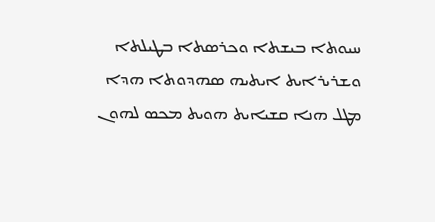ܚܝܘܬܐ ܒܝܫܬܐ ܘܟܪܤܬܐ ܒܛܝܠܬܐ
ܘܫܪܝܪܐܝܬ ܐܝܬܝܗ ܤܗܕܘܬܐ ܗܕܐ ܡܛܠ ܗܢܐ ܩܫܝܐܝܬ ܗܘܝܬ ܡܟܤ ܠܗܘܢ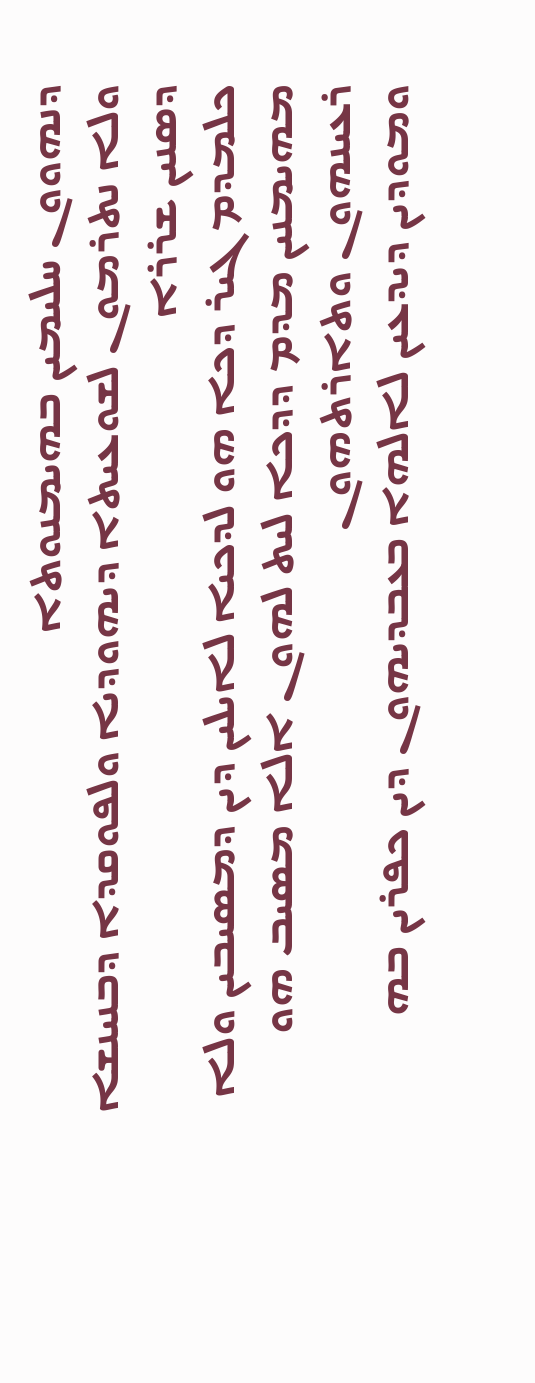ܕܢܗܘܘܢ ܚܠܝܡܝܢ ܒܗܝܡܢܘܬܐ
ܘܠܐ ܢܬܪܡܘܢ ܠܫܘܥܝܬܐ ܕܝܗܘܕܝܐ ܘܠܦܘܩܕܐ ܕܒܢܝܢܫܐ ܕܤܢܝܢ ܫܪܪܐ
ܟܠܡܕܡ ܓܝܪ ܕܟܐ ܗܘ ܠܕܟܝܐ ܠܐܝܠܝܢ ܕܝܢ ܕܡܤܝܒܝܢ ܘܠܐ ܡܗܝܡܢܝܢ ܡܕܡ ܕܕܟܐ ܠܝܬ ܠܗܘܢ ܐܠܐ ܡܤܝܒ ܗܘ ܪܥܝܢܗܘܢ ܘܬܐܪܬܗܘܢ
ܘܡܘܕܝܢ ܕܝܕܥܝܢ ܠܐܠܗܐ ܒܥܒܕܝܗܘܢ ܕܝܢ ܟܦܪܝܢ ܒܗ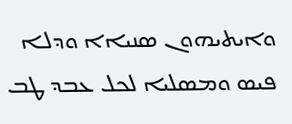ܘܐܝܬܝܗܘܢ ܤܢܝܐܐ ܘܕܠܐ ܦܝܤ ܘܡܤܠܝܐ ܠܟܠ ܥܒܕ ܛܒ